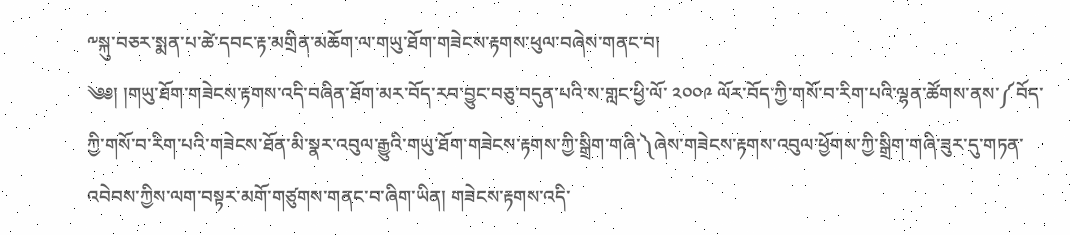༸སྐུ་བཅར་སྨན་པ་ཚེ་དབང་རྟ་མགྲིན་མཆོག་ལ་གཡུ་ཐོག་གཟེངས་རྟགས་ཕུལ་བཞེས་གནང་བ།
༄༅། །གཡུ་ཐོག་གཟེངས་རྟགས་འདི་བཞིན་ཐོག་མར་བོད་རབ་བྱུང་བཅུ་བདུན་པའི་ས་གླང་ཕྱི་ལོ་ ༢༠༠༩ ལོར་བོད་ཀྱི་གསོ་བ་རིག་པའི་ལྷན་ཚོགས་ནས་༼བོད་ཀྱི་གསོ་བ་རིག་པའི་གཟེངས་ཐོན་མི་སྣར་འབུལ་རྒྱུའི་གཡུ་ཐོག་གཟེངས་རྟགས་ཀྱི་སྒྲིག་གཞི་༽ཞེས་གཟེངས་རྟགས་འབུལ་ཕྱོགས་ཀྱི་སྒྲིག་གཞི་ཟུར་དུ་གཏན་ འབེབས་ཀྱིས་ལག་བསྟར་མགོ་གཙུགས་གནང་བ་ཞིག་ཡིན། གཟེངས་རྟགས་འདི་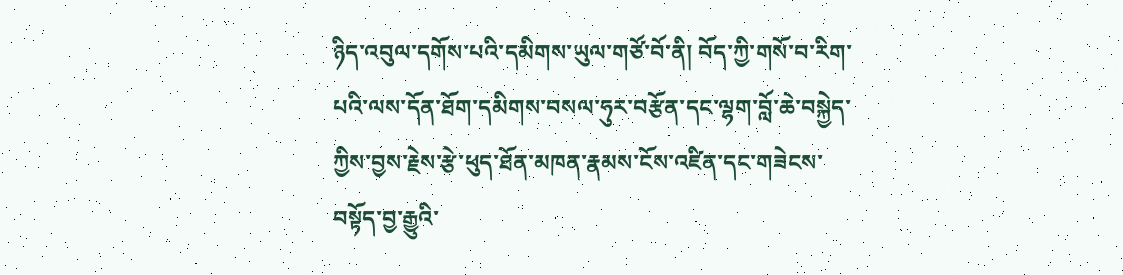ཉིད་འབུལ་དགོས་པའི་དམིགས་ཡུལ་གཙོ་བོ་ནི། བོད་ཀྱི་གསོ་བ་རིག་པའི་ལས་དོན་ཐོག་དམིགས་བསལ་ཧུར་བརྩོན་དང་ལྷག་བློ་ཆེ་བསྐྱེད་ཀྱིས་བྱས་རྗེས་རྩེ་ཕུད་ཐོན་མཁན་རྣམས་ངོས་འཛིན་དང་གཟེངས་བསྟོད་བྱ་རྒྱུའི་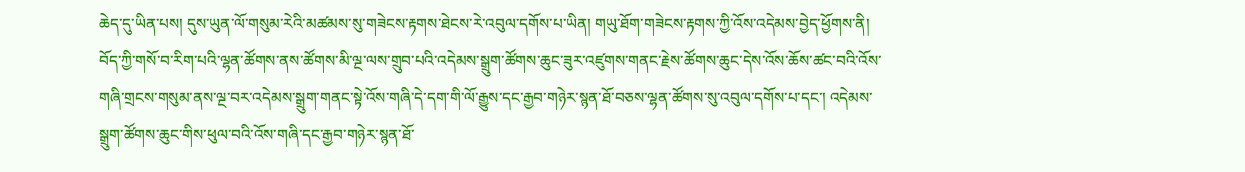ཆེད་དུ་ཡིན་པས། དུས་ཡུན་ལོ་གསུམ་རེའི་མཚམས་སུ་གཟེངས་རྟགས་ཐེངས་རེ་འབུལ་དགོས་པ་ཡིན། གཡུ་ཐོག་གཟེངས་རྟགས་ཀྱི་འོས་འདེམས་བྱེད་ཕྱོགས་ནི། བོད་ཀྱི་གསོ་བ་རིག་པའི་ལྷན་ཚོགས་ནས་ཚོགས་མི་ལྔ་ལས་གྲུབ་པའི་འདེམས་སྒྲུག་ཚོགས་ཆུང་ཟུར་འཛུགས་གནང་རྗེས་ཚོགས་ཆུང་དེས་འོས་ཆོས་ཚང་བའི་འོས་གཞི་གྲངས་གསུམ་ནས་ལྔ་བར་འདེམས་སྒྲུག་གནང་སྟེ་འོས་གཞི་དེ་དག་གི་ལོ་རྒྱུས་དང་རྒྱབ་གཉེར་སྙན་ཐོ་བཅས་ལྷན་ཚོགས་སུ་འབུལ་དགོས་པ་དང་། འདེམས་སྒྲུག་ཚོགས་ཆུང་གིས་ཕུལ་བའི་འོས་གཞི་དང་རྒྱབ་གཉེར་སྙན་ཐོ་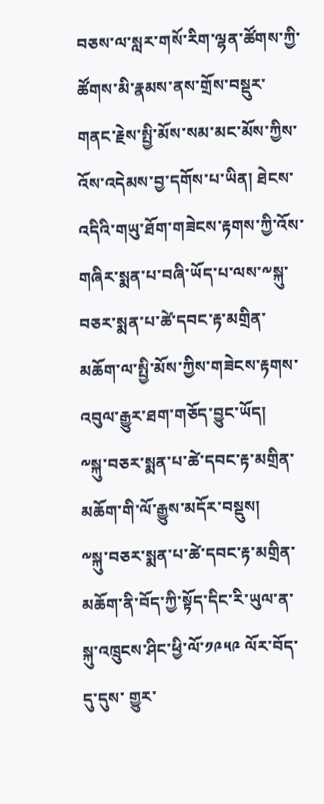བཅས་ལ་སླར་གསོ་རིག་ལྷན་ཚོགས་ཀྱི་ཚོགས་མི་རྣམས་ནས་གྲོས་བསྡུར་གནང་རྗེས་སྤྱི་མོས་སམ་མང་མོས་ཀྱིས་འོས་འདེམས་བྱ་དགོས་པ་ཡིན། ཐེངས་འདིའི་གཡུ་ཐོག་གཟེངས་རྟགས་ཀྱི་འོས་གཞིར་སྨན་པ་བཞི་ཡོད་པ་ལས་༸སྐུ་བཅར་སྨན་པ་ཚེ་དབང་རྟ་མགྲིན་མཆོག་ལ་སྤྱི་མོས་ཀྱིས་གཟེངས་རྟགས་འབུལ་རྒྱུར་ཐག་གཅོད་བྱུང་ཡོད།
༸སྐུ་བཅར་སྨན་པ་ཚེ་དབང་རྟ་མགྲིན་མཆོག་གི་ལོ་རྒྱུས་མདོར་བསྡུས།
༸སྐུ་བཅར་སྨན་པ་ཚེ་དབང་རྟ་མགྲིན་མཆོག་ནི་བོད་ཀྱི་སྟོད་དིང་རི་ཡུལ་ན་སྐུ་འཁྲུངས་ཤིང་ཕྱི་ལོ་༡༩༥༩ ལོར་བོད་དུ་དུས་ གྱུར་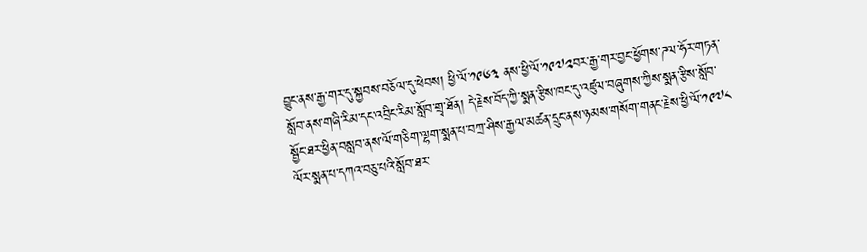བྱུང་ནས་རྒྱ་གར་དུ་སྐྱབས་བཅོལ་དུ་ཕེབས། ཕྱི་ལོ་༡༩༦༣ ནས་ཕྱི་ལོ་༡༩༧༢བར་རྒྱ་གར་བྱང་ཕྱོགས་ཌལ་ཧོར་གཏན་ སློབ་ནས་གཞི་རིམ་དང་འབྲིང་རིམ་སློབ་གྲྭ་ཐོན། དེ་རྗེས་བོད་ཀྱི་སྨན་རྩིས་ཁང་དུ་འཛུལ་བཞུགས་ཀྱིས་སྨན་རྩིས་སློབ་སྦྱོང་ཐར་ཕྱིན་བསླབ་ནས་ལོ་གཅིག་ལྷག་སྨན་པ་བཀྲ་ཤིས་རྒྱལ་མཚན་དྲུང་ནས་ཉམས་གསོག་གནང་རྗེས་ཕྱི་ལོ་༡༩༧༨ ལོར་སྨན་པ་དཀའ་བཅུ་པའི་སློབ་ཐར་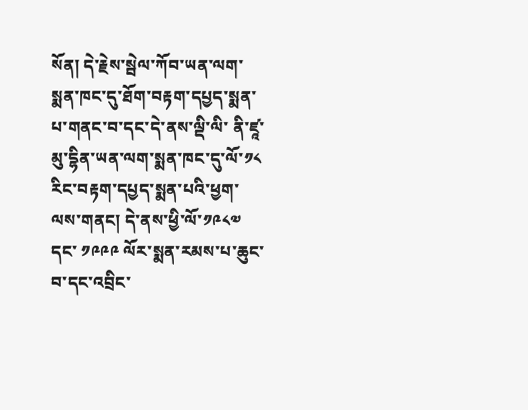སོན། དེ་རྗེས་སྦེལ་ཀོབ་ཡན་ལག་སྨན་ཁང་དུ་ཐོག་བརྟག་དཔྱད་སྨན་པ་གནང་བ་དང་དེ་ནས་ལྡི་ལི་ ནི་ཛཱ་མུ་དྷིན་ཡན་ལག་སྨན་ཁང་དུ་ལོ་༡༨ རིང་བརྟག་དཔྱད་སྨན་པའི་ཕྱག་ལས་གནང། དེ་ནས་ཕྱི་ལོ་༡༩༨༧ དང་ ༡༩༩༩ ལོར་སྨན་རམས་པ་ཆུང་བ་དང་འབྲིང་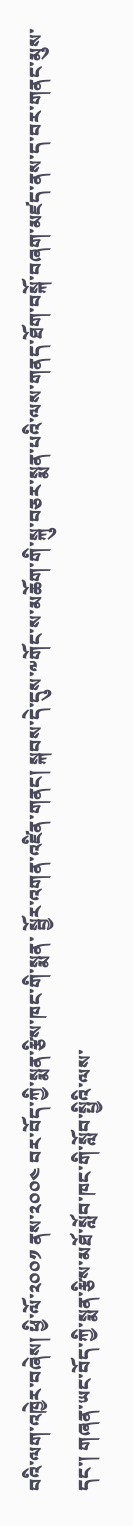བའི་ལག་འཁྱེར་བཞེས། ཕྱི་ལོ་༢༠༠༡ ནས་༢༠༠༤ བར་བོད་ཀྱི་སྨན་རྩིས་ཁང་གི་སྨན་ སྦྱོར་འགན་འཛིན་གནང། སྐབས་དེ་དུས་༸གོང་ས་མཆོག་གི་སྐུ་བཅར་སྨན་པའི་ལས་གནད་ཐོག་བསྐོ་བཞག་མཛད་ནས་ད་བར་གནང་མུས་དང་། གཞན་ཡང་བོད་ཀྱི་སྨན་རྩིས་མཐོ་སློབ་ཁང་གི་སློབ་སྤྱིའི་ལས་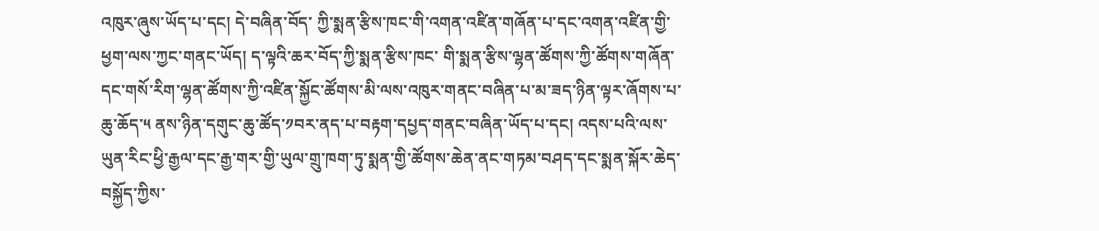འཁུར་ཞུས་ཡོད་པ་དང། དེ་བཞིན་བོད་ ཀྱི་སྨན་རྩིས་ཁང་གི་འགན་འཛིན་གཞོན་པ་དང་འགན་འཛིན་གྱི་ཕྱག་ལས་ཀྱང་གནང་ཡོད། ད་ལྟའི་ཆར་བོད་ཀྱི་སྨན་རྩིས་ཁང་ གི་སྨན་རྩིས་ལྷན་ཚོགས་ཀྱི་ཚོགས་གཞོན་དང་གསོ་རིག་ལྷན་ཚོགས་ཀྱི་འཛིན་སྐྱོང་ཚོགས་མི་ལས་འཁུར་གནང་བཞིན་པ་མ་ཟད་ཉིན་ལྟར་ཞོགས་པ་ཆུ་ཆོད་༥ ནས་ཉིན་དགུང་ཆུ་ཚོད་༡བར་ནད་པ་བརྟག་དཔྱད་གནང་བཞིན་ཡོད་པ་དང། འདས་པའི་ལས་ཡུན་རིང་ཕྱི་རྒྱལ་དང་རྒྱ་གར་གྱི་ཡུལ་གྲུ་ཁག་ཏུ་སྨན་གྱི་ཚོགས་ཆེན་ནང་གཏམ་བཤད་དང་སྨན་སྐོར་ཆེད་བསྐྱོད་ཀྱིས་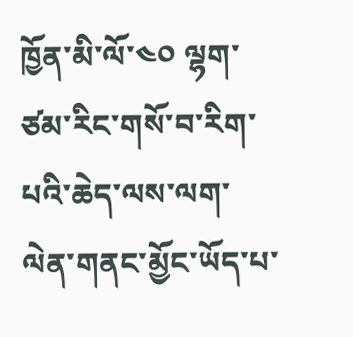ཁྱོན་མི་ལོ་༤༠ ལྷག་ཙམ་རིང་གསོ་བ་རིག་པའི་ཆེད་ལས་ལག་ལེན་གནང་མྱོང་ཡོད་པ་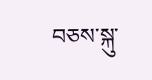བཅས་སྐུ་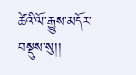ཚེའི་ལོ་རྒྱུས་མདོར་བསྡུས་སུ།།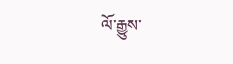ལོ་རྒྱུས་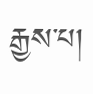རྒྱས་པ།